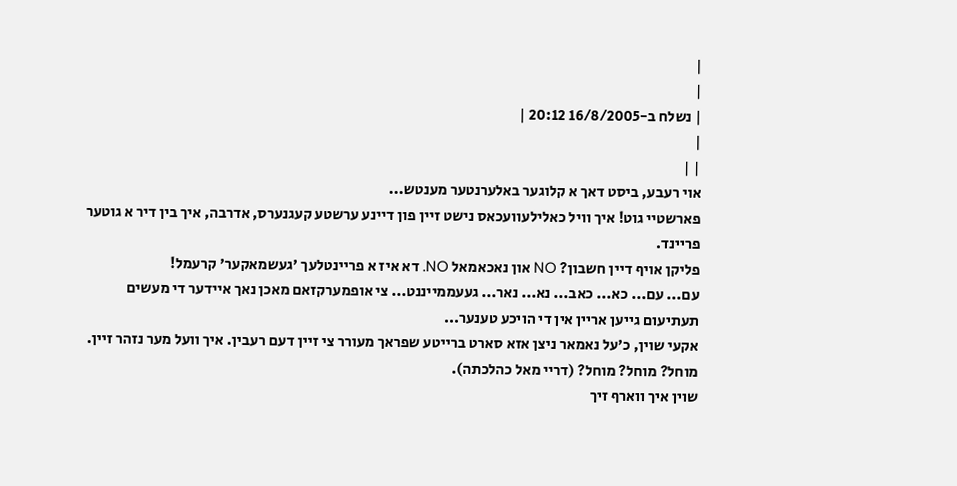|
|
| נשלח ב-16/8/2005 20:12 |
|
| |
אוי רעבע, ביסט דאך א קלוגער באלערנטער מענטש...
פארשטיי גוט! איך וויל כאלילעוועכאס נישט זיין פון דיינע ערשטע קעגנערס, אדרבה, איך בין דיר א גוטער פריינד.
פליקן אויף דיין חשבון? NO און נאכאמאל NO. דא איז א פריינטלעך 'געשמאקער' קרעמל!
עם... עם... כא... כאב... נא... נאר... געעממייננט... צי אופמערקזאם מאכן נאך איידער די מעשים תעתיעום גייען אריין אין די הויכע טענער...
אקעי שוין, כ'על נאמאר ניצן אזא סארט ברייטע שפראך מעורר צי זיין דעם רעבין. איך וועל מער נזהר זיין. מוחל? מוחל? מוחל? (דריי מאל כהלכתה).
שוין איך ווארף זיך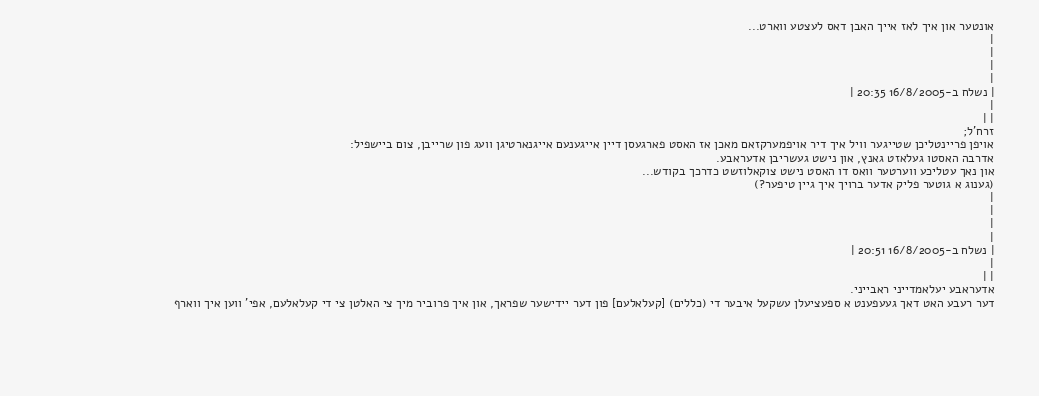אונטער און איך לאז אייך האבן דאס לעצטע ווארט...
|
|
|
|
| נשלח ב-16/8/2005 20:35 |
|
| |
זרח'ל;
אויפן פריינטליכן שטייגער וויל איך דיר אויפמערקזאם מאכן אז האסט פארגעסן דיין אייגענעם אייגנארטיגן וועג פון שרייבן, צום ביישפיל:
אדרבה האסטו געלאזט גאנץ, און נישט געשריבן אדעראבע.
און נאך עטליכע ווערטער וואס דו האסט נישט צוקאלוזשט כדרכך בקודש...
(גענוג א גוטער פליק אדער ברויך איך גיין טיפער?)
|
|
|
|
| נשלח ב-16/8/2005 20:51 |
|
| |
אדעראבע יעלאמדייני ראבייני.
דער רעבע האט דאך געעפענט א ספעציעלן עשקעל איבער די (כללים) [קעלאלעם] פון דער יידישער שפראך, און איך פרוביר מיך צי האלטן צי די קעלאלעם, אפי' ווען איך ווארף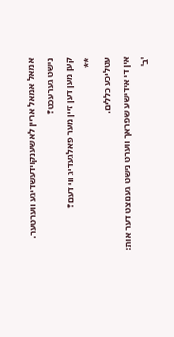אמאל אמאל אריין לאשענקוידעשדיגע ווערטער.
נישט גערעכט?
קען מען דען זיין מער פאלגעדיג ווי דעם?
**
עטליכע כללים.
אין די אידישע שפראך ווערט נישט גענוצט דער אות:
'ב'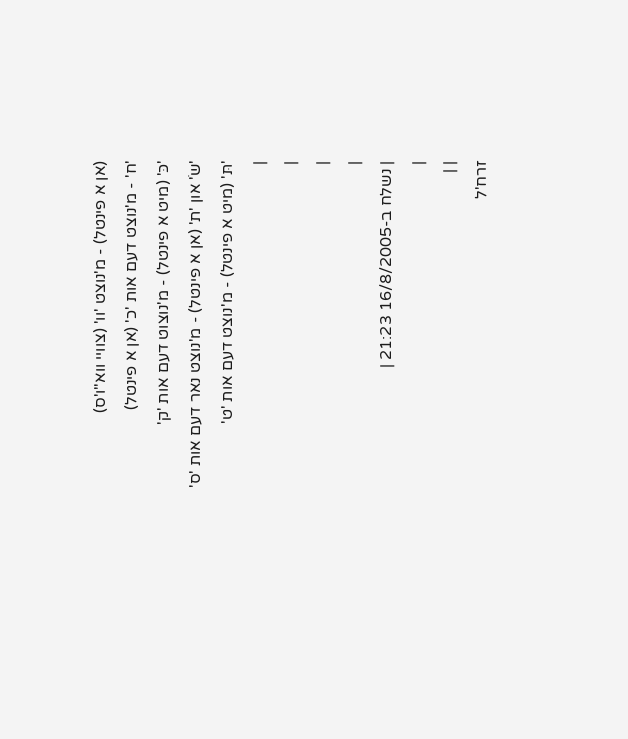(אן א פינטל) - מ'נוצט 'וו' (צוויי ווא"ו'ס)
'ח' - מ'נוצט דעם אות 'כ' (אן א פינטל)
'כּ' (מיט א פינטל) - מ'נוצוט דעם אות 'ק'
'שֹ' און 'ת' (אן א פינטל) - מ'נוצט נאר דעם אות 'ס'
'תּ' (מיט א פינטל) - מ'נוצט דעם אות 'ט'
|
|
|
|
| נשלח ב-16/8/2005 21:23 |
|
| |
זרח'ל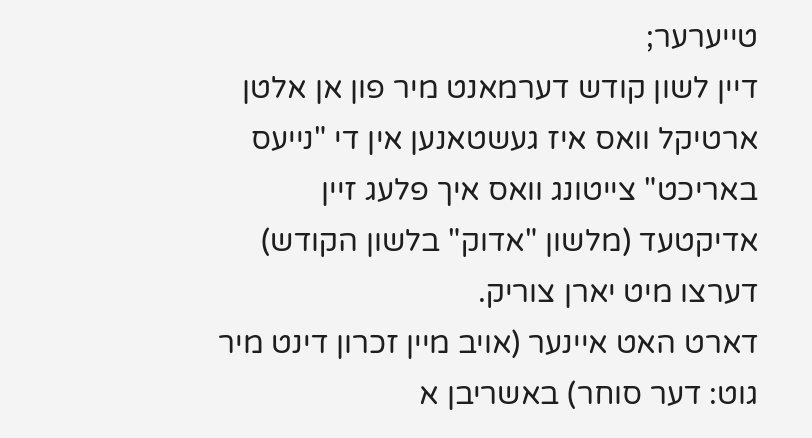טייערער;
דיין לשון קודש דערמאנט מיר פון אן אלטן ארטיקל וואס איז געשטאנען אין די "נייעס באריכט" צייטונג וואס איך פלעג זיין אדיקטעד (מלשון "אדוק" בלשון הקודש) דערצו מיט יארן צוריק.
דארט האט איינער (אויב מיין זכרון דינט מיר גוט: דער סוחר) באשריבן א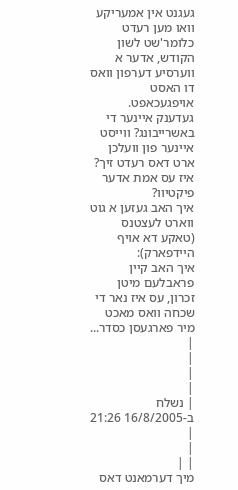געגנט אין אמעריקע וואו מען רעדט כלומר'שט לשון הקודש, אדער א ווערסיע דערפון וואס דו האסט אויפגעכאפט.
געדענק איינער די באשרייבונג? ווייסט איינער פון וועלכן ארט דאס רעדט זיך? איז עס אמת אדער פיקטיוו?
איך האב געזען א גוט ווארט לעצטנס (טאקע דא אויף היידפארק):
איך האב קיין פראבלעם מיטן זכרון, עס איז נאר די שכחה וואס מאכט מיר פארגעסן כסדר...
|
|
|
|
| נשלח ב-16/8/2005 21:26 |
|
| |
מיך דערמאנט דאס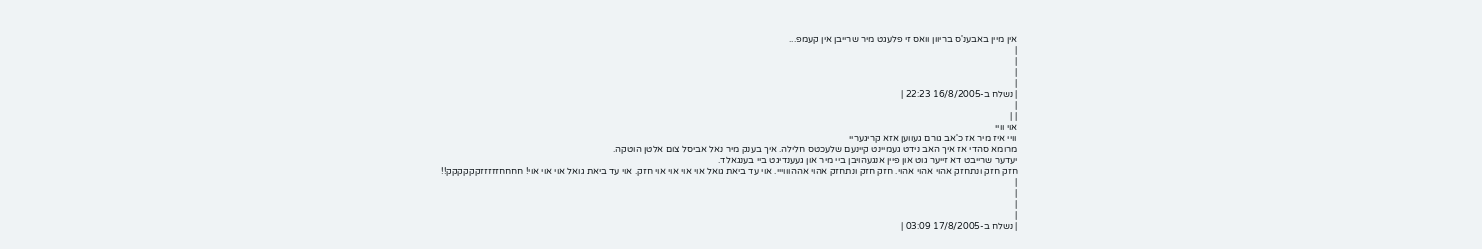אין מיין באבענ'ס בריוון וואס זי פלעגט מיר שרייבן אין קעמפ...
|
|
|
|
| נשלח ב-16/8/2005 22:23 |
|
| |
אוי וויי
וויי איז מיר אז כ'אב גורם געווען אזא קריגעריי
מרומא סהדי אז איך האב נידט געמיינט קיינעם שלעכטס חלילה. איך בענק מיר נאל אביסל צום אלטן הוטקה.
יעדער שרייבט דא זייער גוט און פיין אנגעהויבן ביי מיר און געענדיגט ביי בענגאלד.
חזק חזק ונתחזק אהוי אהוי אהוי. חזק חזק ונתחזק אהוי אההוווייי. אוי עד ביאת גואל אוי אוי אוי אוי חזק. אוי עד ביאת גואל אוי אוי אוי! חחחחזזזזזקקקקקק!!
|
|
|
|
| נשלח ב-17/8/2005 03:09 |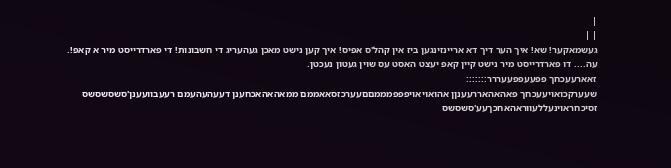|
| |
געשמאקער! שא! איך הער דיך דא אריינזינגען ביז אין קהל'ס אפיס! איך קען נישט מאכן געהעריג די חשבונות! די פארדרייסט מיר א קאפ!.
עה.... דו פארדרייסט מיר נישט קיין קאפ יעצט האסט עס שוין געטון נעכטן.
זאארעעכחך פפעעפפעעררר:::::::
שעערקכואויעעכחך פאהאהאררעענןן אהואויאויפפפמממםםעערכזסאאממם ממאהאהאכחענן דעעהעהעמם רעעבוועענן'סשסשסשס זסיכחראוינעללעווראהאחכךעע'סשסשס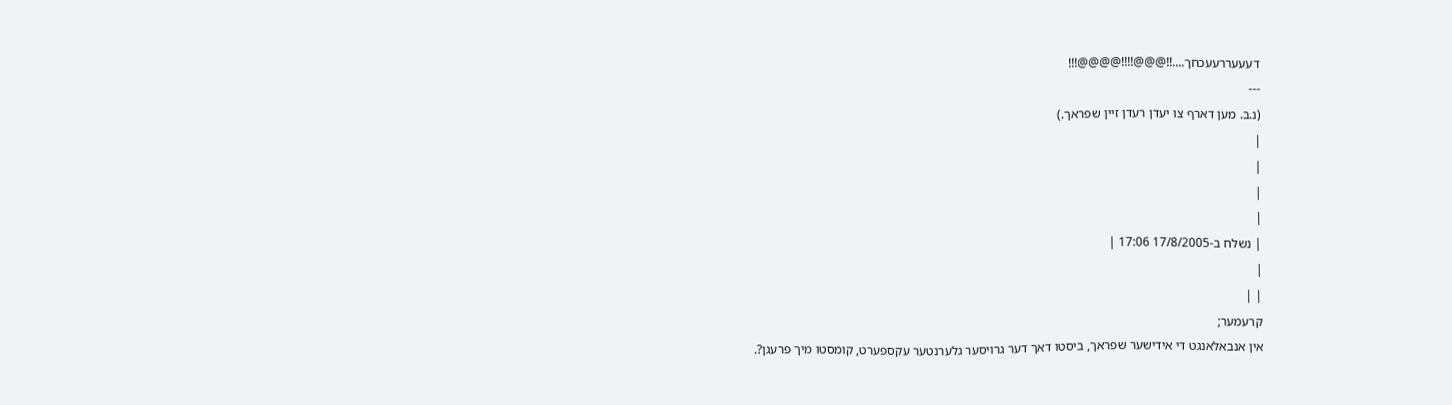דעעעררעעכחך....!!@@@!!!!@@@@!!!
---
(נ.ב. מען דארף צו יעדן רעדן זיין שפראך.)
|
|
|
|
| נשלח ב-17/8/2005 17:06 |
|
| |
קרעמער;
אין אנבאלאנגט די אידישער שפראך, ביסטו דאך דער גרויסער גלערנטער עקספערט, קומסטו מיך פרעגן?.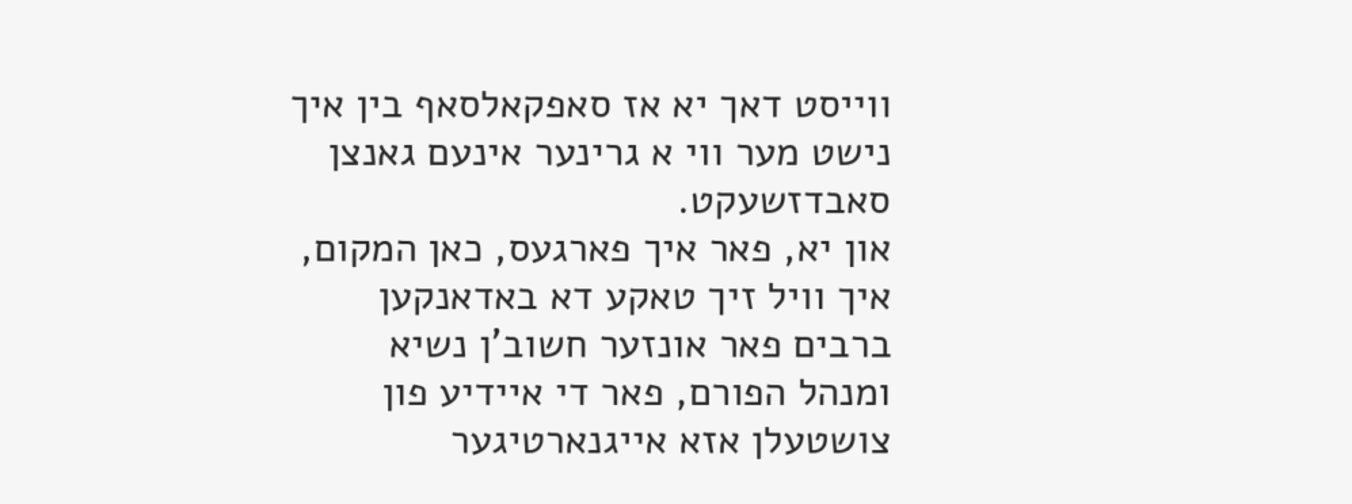ווייסט דאך יא אז סאפקאלסאף בין איך נישט מער ווי א גרינער אינעם גאנצן סאבדזשעקט.
און יא, פאר איך פארגעס, כאן המקום, איך וויל זיך טאקע דא באדאנקען ברבים פאר אונזער חשוב'ן נשיא ומנהל הפורם, פאר די איידיע פון צושטעלן אזא אייגנארטיגער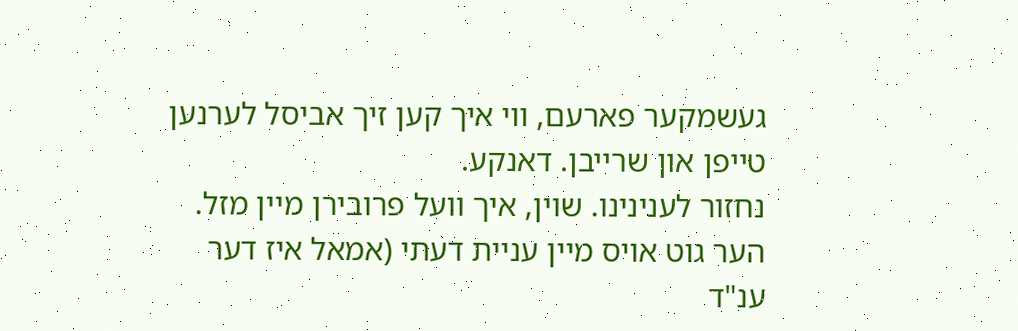געשמקער פארעם, ווי איך קען זיך אביסל לערנען טייפן און שרייבן. דאנקע.
נחזור לענינינו. שוין, איך וועל פרובירן מיין מזל. הער גוט אויס מיין עניית דעתי (אמאל איז דער ענ"ד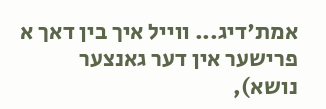אמת'דיג... ווייל איך בין דאך א פרישער אין דער גאנצער נושא),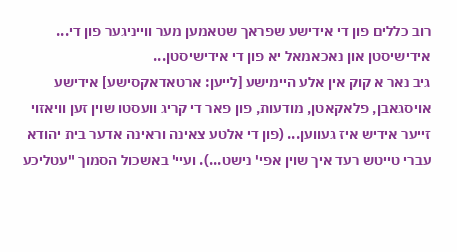רוב כללים פון די אידישע שפראך שטאמען מער ווייניגער פון די... אידישיסטן און נאכאמאל יא פון די אידישיסטן...
גיב נאר א קוק אין אלע היימישע [לייען: ארטאדאקסישע] אידישע אויסגאבן, פלאקאטן, מודעות, פון פאר די קריג וועסטו שוין זען וויאזוי זייער אידיש איז געווען... (פון די אלטע צאינה וראינה אדער בית יהודא עברי טייטש רעד איך שוין אפי' נישט...). ועיי' באשכול הסמוך "עטליכע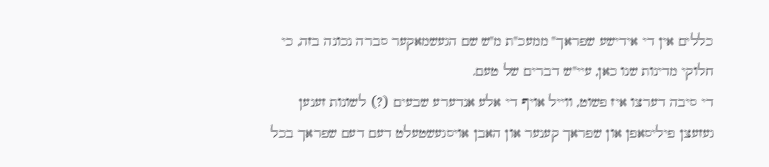כללים אין די אידישע שפראך" ממעכ"ת מ"ש שם הגעשמאקער סברה נכונה בזה, כי חלוקי מדינות שנו כאן, עיי"ש דברים של טעם.
די סיבה דערצו איז פשוט, ווייל אויף די אלע אנדערע שבעים (?) לשונות זענען געזעצן פיליסאפן און שפראך קענער און האבן אויסגעשטעלט דעם דעם שפראך בכל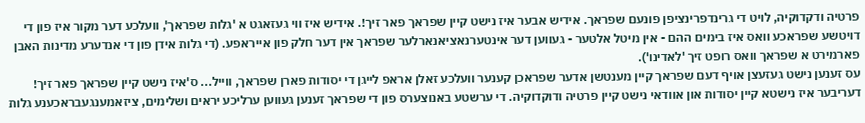פרטיה ודקדוקיה, לויט די גרינדפרינציפן פונעם שפראך. אידיש אבער איז נישט קיין שפראך פאר זיך!. אידיש איז ווי געזאגט א 'גלות שפראך', וועלכע דער מקור איז פון די דויטשע שפראכע וואס איז בימים ההם - אין מיטל אלטער - געווען דער אינטערנאציאנארלער שפראך אין דער חלק פון אייראפע. (די גלות אידן פון די אנדערע מדינות האבן פארמירט א שפראך וואס רופט זיך 'לאדינו').
עס זענען נישט געזעצן אויף דעם שפראך קיין מענטשן אדער שפראכן קענער וועלכע זאלן אראפ לייגן די יסודות פארן שפראך, ווייל... ס'איז נישט קיין שפראך פאר זיך! דעריבער איז נישטא קיין יסודות און אוודאי נישט קיין פרטיה ודוקדוקיה. די ערשטע באנוצערס פון די שפראך זענען געווען ערליכע יראים ושלימים, ציזאמענגעבראכענע גלות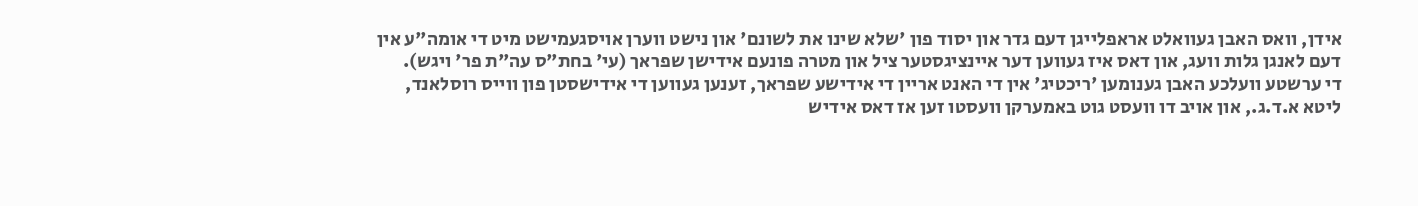אידן, וואס האבן געוואלט אראפלייגן דעם גדר און יסוד פון 'שלא שינו את לשונם' און נישט ווערן אויסגעמישט מיט די אומה"ע אין דעם לאנגן גלות וועג, און דאס איז געווען דער איינציגסטער ציל און מטרה פונעם אידישן שפראך (עי' בחת"ס עה"ת פר' ויגש).
די ערשטע וועלכע האבן גענומען 'ריכטיג' אין די האנט אריין די אידישע שפראך, זענען געווען די אידישסטן פון ווייס רוסלאנד, ליטא א.ד.ג., און אויב דו וועסט גוט באמערקן וועסטו זען אז דאס אידיש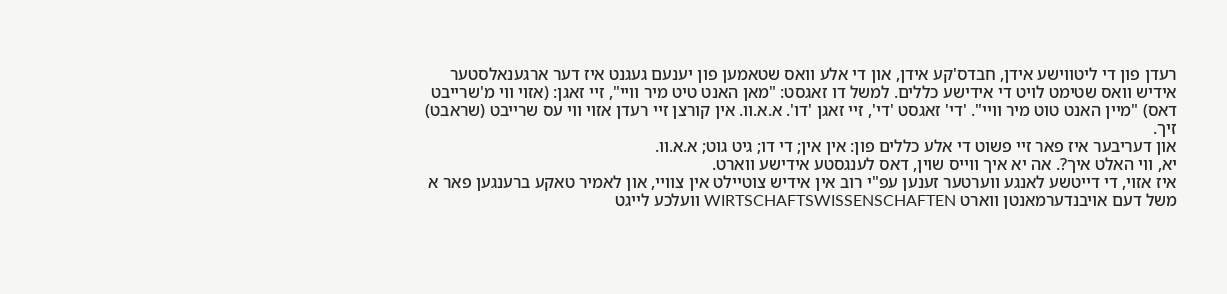רעדן פון די ליטווישע אידן, חבדס'קע אידן, און די אלע וואס שטאמען פון יענעם געגנט איז דער ארגענאלסטער אידיש וואס שטימט לויט די אידישע כללים. למשל דו זאגסט: "מאן האנט טיט מיר וויי", זיי זאגן: (אזוי ווי מ'שרייבט דאס) "מיין האנט טוט מיר וויי". 'די' זאגסט 'די', זיי זאגן 'דו'. א.א.וו. אין קורצן זיי רעדן אזוי ווי עס שרייבט (שראבט) זיך.
און דעריבער איז פאר זיי פשוט די אלע כללים פון: אין אין; די דו; גיט גוט; א.א.וו.
יא, ווי האלט איך?. אה יא איך ווייס שוין, דאס לענגסטע אידישע ווארט.
איז אזוי, די דייטשע לאנגע ווערטער זענען עפ"י רוב אין אידיש צוטיילט אין צוויי, און לאמיר טאקע ברענגען פאר א משל דעם אויבנדערמאנטן ווארט WIRTSCHAFTSWISSENSCHAFTEN וועלכע לייגט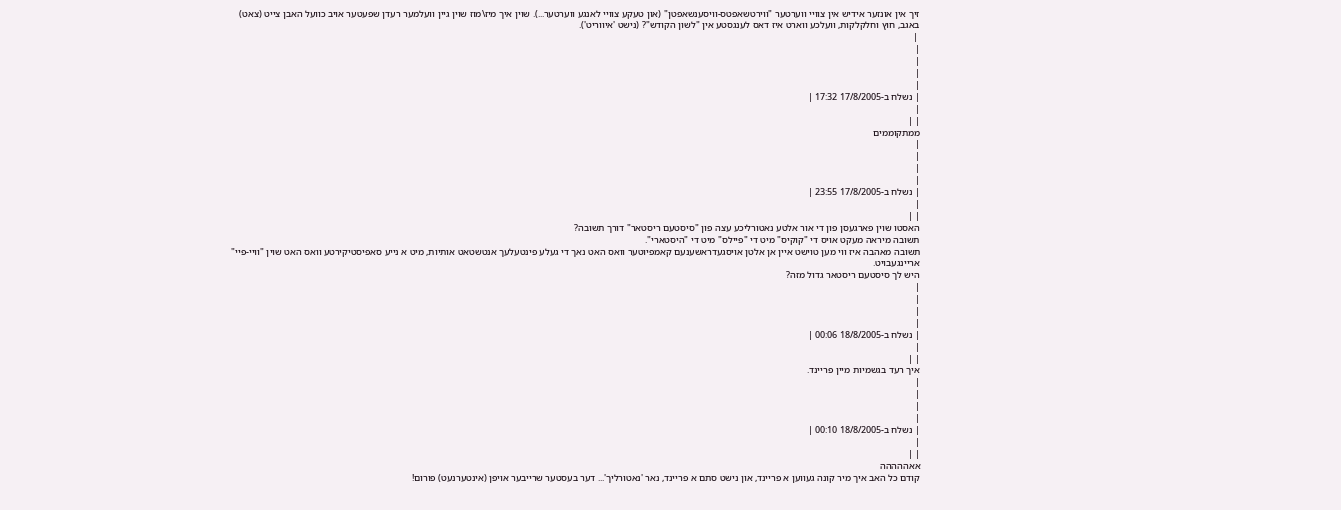זיך אין אונזער אידיש אין צוויי ווערטער "ווירטשאפטס-וויסענשאפטן" (און טעקע צוויי לאנגע ווערטער...). שוין איך מיז\מוז שוין גיין וועלמער רעדן שפעטער אויב כוועל האבן צייט (צאט)
באגב, חוץ וחלקלקות, וועלכע ווארט איז דאס לענגסטע אין "לשון הקודש"? (נישט 'איווריט').
 |
|
|
|
|
| נשלח ב-17/8/2005 17:32 |
|
| |
ממתקוממים
|
|
|
|
| נשלח ב-17/8/2005 23:55 |
|
| |
האסטו שוין פארגעסן פון די אור אלטע נאטורליכע עצה פון "סיסטעם ריסטאר" דורך תשובה?
תשובה מיראה מעקט אויס די "קוקיס" מיט די "פיילס" מיט די "היסטארי".
תשובה מאהבה איז ווי מען טוישט איין אן אלטן אויסגעדראשענעם קאמפיוטער וואס האט נאך די געלע פינטעלעך אנטשטאט אותיות, מיט א נייע סאפיסטיקירטע וואס האט שוין "וויי-פיי" אריינגעבויט.
היש לך סיסטעם ריסטאר גדול מזה?
|
|
|
|
| נשלח ב-18/8/2005 00:06 |
|
| |
איך רעד בגשמיות מיין פריינד.
|
|
|
|
| נשלח ב-18/8/2005 00:10 |
|
| |
אאההההה
קודם כל האב איך מיר קונה געווען א פריינד, און נישט סתם א פריינד, נאר 'נאטורליך'... דער בעסטער שרייבער אויפן (אינטערנעט) פורום!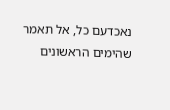נאכדעם כל, אל תאמר שהימים הראשונים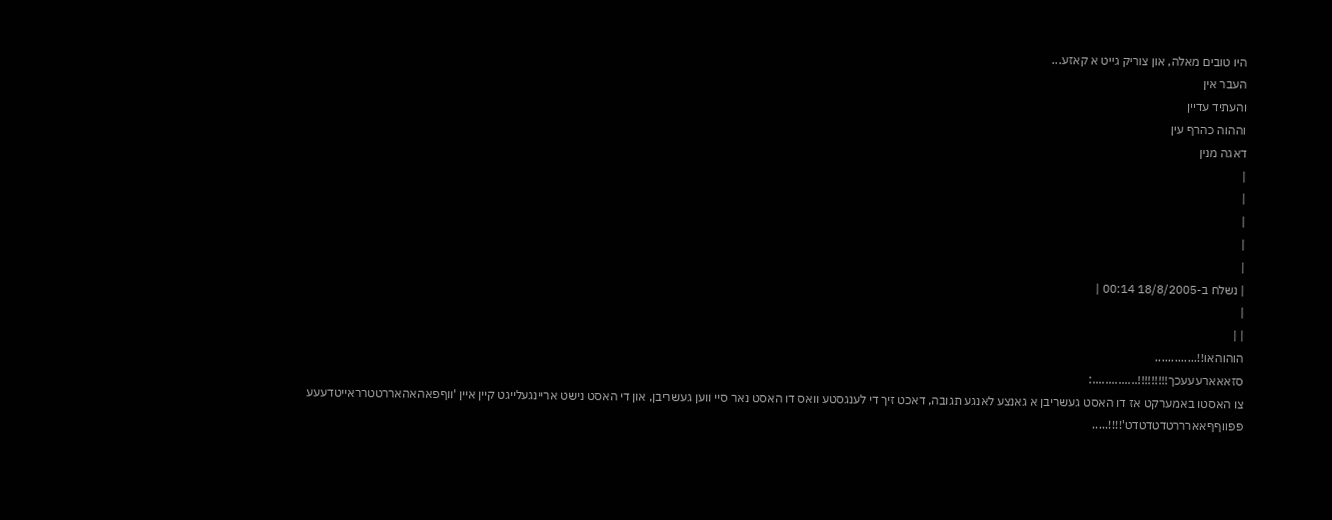היו טובים מאלה, און צוריק גייט א קאזע...
העבר אין
והעתיד עדיין
וההוה כהרף עין
דאגה מנין
|
|
|
|
|
| נשלח ב-18/8/2005 00:14 |
|
| |
הוהוהאו!!.............
סזאאארעעעכך!!!!!!!!!..............:
צו האסטו באמערקט אז דו האסט געשריבן א גאנצע לאנגע תגובה, דאכט זיך די לענגסטע וואס דו האסט נאר סיי ווען געשריבן, און די האסט נישט אריינגעלייגט קיין איין 'ווףפאהאהאררטטרראייטדעעע פפווףףאארררטדטדטדט'!!!!.....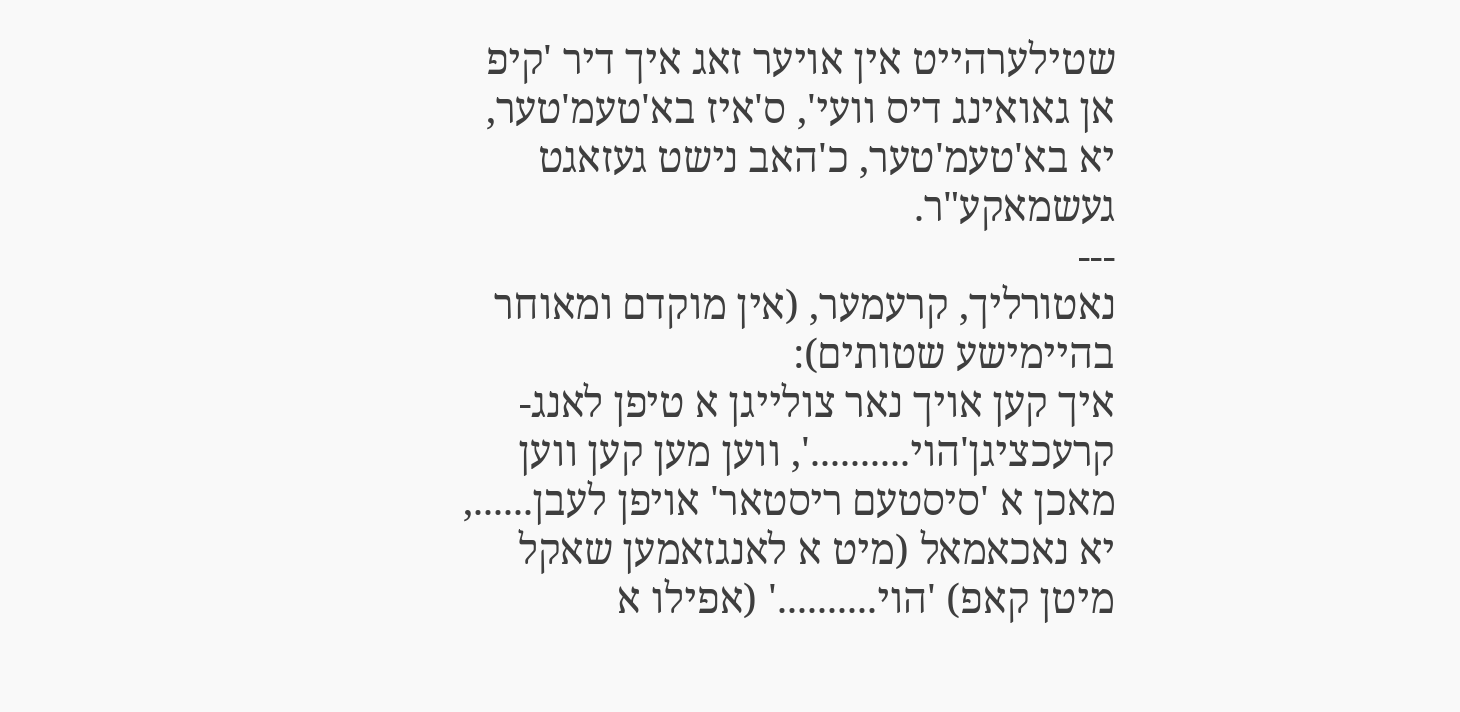שטילערהייט אין אויער זאג איך דיר 'קיפ אן גאואינג דיס וועי', ס'איז בא'טעמ'טער, יא בא'טעמ'טער, כ'האב נישט געזאגט געשמאקע"ר.
---
נאטורליך, קרעמער, (אין מוקדם ומאוחר בהיימישע שטותים):
איך קען אויך נאר צולייגן א טיפן לאנג-קרעכציגן'הוי..........', ווען מען קען ווען מאכן א 'סיסטעם ריסטאר' אויפן לעבן......, יא נאכאמאל (מיט א לאנגזאמען שאקל מיטן קאפ) 'הוי..........' (אפילו א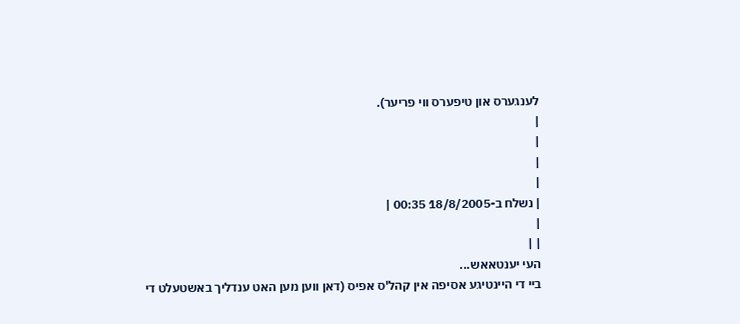לענגערס און טיפערס ווי פריער).
|
|
|
|
| נשלח ב-18/8/2005 00:35 |
|
| |
העי יענטאאש...
ביי די היינטיגע אסיפה אין קהל'ס אפיס (דאן ווען מען האט ענדליך באשטעלט די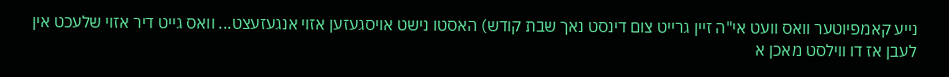נייע קאמפיוטער וואס וועט אי"ה זיין גרייט צום דינסט נאך שבת קודש) האסטו נישט אויסגעזען אזוי אנגעזעצט... וואס גייט דיר אזוי שלעכט אין לעבן אז דו ווילסט מאכן א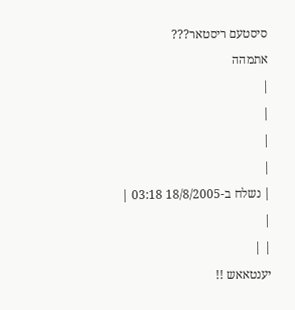סיסטעם ריסטאר???
אתמהה
|
|
|
|
| נשלח ב-18/8/2005 03:18 |
|
| |
יענטאאש !!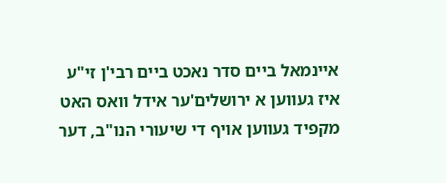איינמאל ביים סדר נאכט ביים רבי'ן זי"ע איז געווען א ירושלים'ער אידל וואס האט מקפיד געווען אויף די שיעורי הנו"ב, דער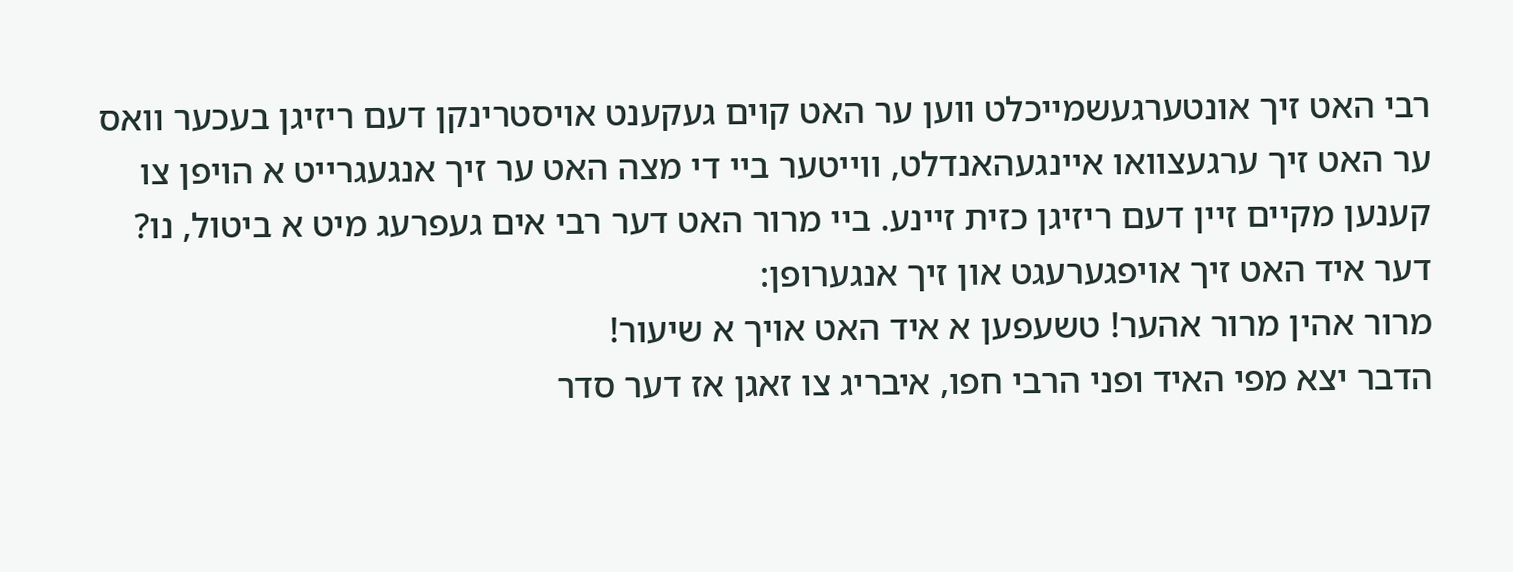רבי האט זיך אונטערגעשמייכלט ווען ער האט קוים געקענט אויסטרינקן דעם ריזיגן בעכער וואס ער האט זיך ערגעצוואו איינגעהאנדלט, ווייטער ביי די מצה האט ער זיך אנגעגרייט א הויפן צו קענען מקיים זיין דעם ריזיגן כזית זיינע. ביי מרור האט דער רבי אים געפרעג מיט א ביטול, נו? דער איד האט זיך אויפגערעגט און זיך אנגערופן:
מרור אהין מרור אהער! טשעפען א איד האט אויך א שיעור!
הדבר יצא מפי האיד ופני הרבי חפו, איבריג צו זאגן אז דער סדר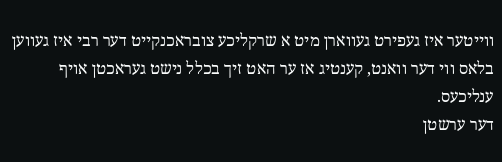ווייטער איז געפירט געווארן מיט א שרקליכע צובראכנקייט דער רבי איז געווען בלאס ווי דער וואנט, קענטיג אז ער האט זיך בכלל נישט געראכטן אויף ענליכעס.
דער ערשטן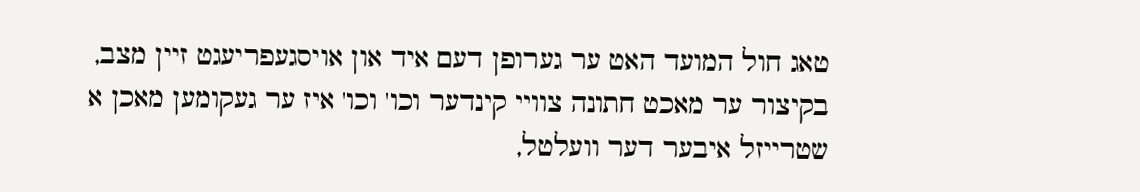טאג חול המועד האט ער גערופן דעם איד און אויסגעפריעגט זיין מצב, בקיצור ער מאכט חתונה צוויי קינדער וכו' וכו' איז ער געקומען מאכן א שטרייזל איבער דער וועלטל,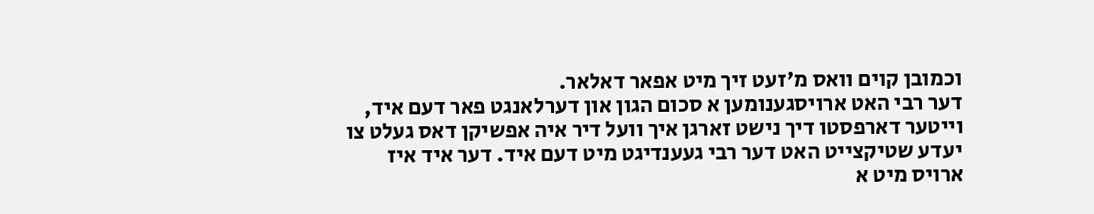וכמובן קוים וואס מ'זעט זיך מיט אפאר דאלאר.
דער רבי האט ארויסגענומען א סכום הגון און דערלאנגט פאר דעם איד, וייטער דארפסטו דיך נישט זארגן איך וועל דיר איה אפשיקן דאס געלט צו יעדע שטיקצייט האט דער רבי געענדיגט מיט דעם איד. דער איד איז ארויס מיט א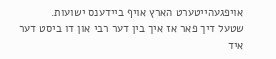אויפגעהייטערט הארץ אויף ביידענס ישועות.
שטעל דיך פאר אז איך בין דער רבי און דו ביסט דער איד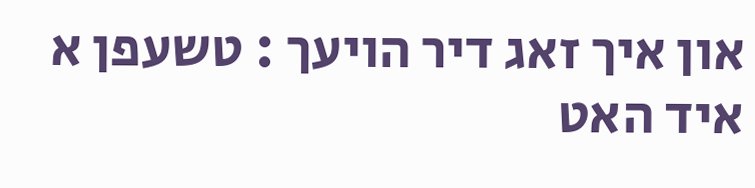און איך זאג דיר הויעך : טשעפן א איד האט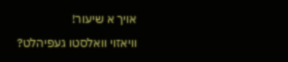אויך א שיעור!
וויאזוי וואלסטו געפיהלט?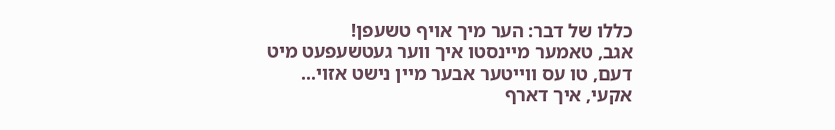כללו של דבר: הער מיך אויף טשעפן!
אגב, טאמער מיינסטו איך ווער געטשעפעט מיט דעם, טו עס ווייטער אבער מיין נישט אזוי...
אקעי, איך דארף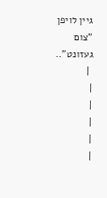גיין לויפן "צום געזונט"..
 |
|
|
|
|
|